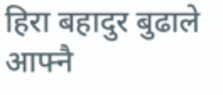हिरा बहादुर बुढाले आफ्नै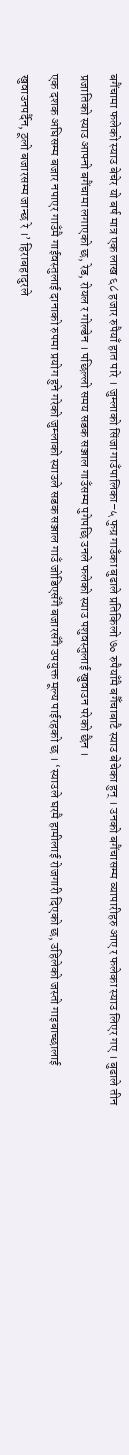बगैंचामा फलेको स्याउ बेचेर यो बर्ष मात्र एक लाख ६८ हजार रुपैयाँ हात पारे । जुम्लाको सिंजा गाउँपालिका–५ फुग्र गाउँका बुढाले प्रतिकिलो ७० रुपैयाँमै बगैँचाबाटै स्याउ बेचेका हुन् । उनको बगैंचासम्म व्यापारीहरु आए र फलेका स्याउ लिएर गए । बुढाले तीन प्रजातिको स्याउ आफ्नो बगैंचामा लगाएको छ, रेड, रोयल र गोल्डेन । पछिल्लो समय सडक सञ्जाल गाउँसम्म पुगेपछि उनले फलेको स्याउ पशुवस्तुलाई खुवाउन परेको छैन ।
एक दशक अघिसम्म बजार नपाएर गाउँमै गाईवस्तुलाई दानाको रुपमा प्रयोग हुने गरेको जुम्लाको स्याउले सडक सञ्जाल गाउँ जोडिएसँगै बजारसँगै उपयुक्त मूल्य पाईरहको छ । ‘स्याउले घरमै हामीलाई रोजगारी दिएको छ, उहिलेको जस्तो गाइबाच्छालाई खुवाउनपर्दैन, ठूलो बजारसम्म जान्छ रे ।’ हिराबहादुरले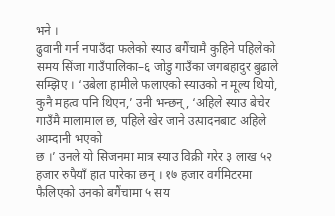भने ।
ढुवानी गर्न नपाउँदा फलेको स्याउ बगैंचामै कुहिने पहिलेको समय सिंजा गाउँपालिका–६ जोडु गाउँका जगबहादुर बुढाले सम्झिए । ‘उबेला हामीले फलाएको स्याउको न मूल्य थियो, कुनै महत्व पनि थिएन,’ उनी भन्छन्, ‘अहिले स्याउ बेचेर गाउँमै मालामाल छ, पहिले खेर जाने उत्पादनबाट अहिले आम्दानी भएको
छ ।’ उनले यो सिजनमा मात्र स्याउ विक्री गरेर ३ लाख ५२ हजार रुपैयाँ हात पारेका छन् । १७ हजार वर्गमिटरमा फैलिएको उनको बगैंचामा ५ सय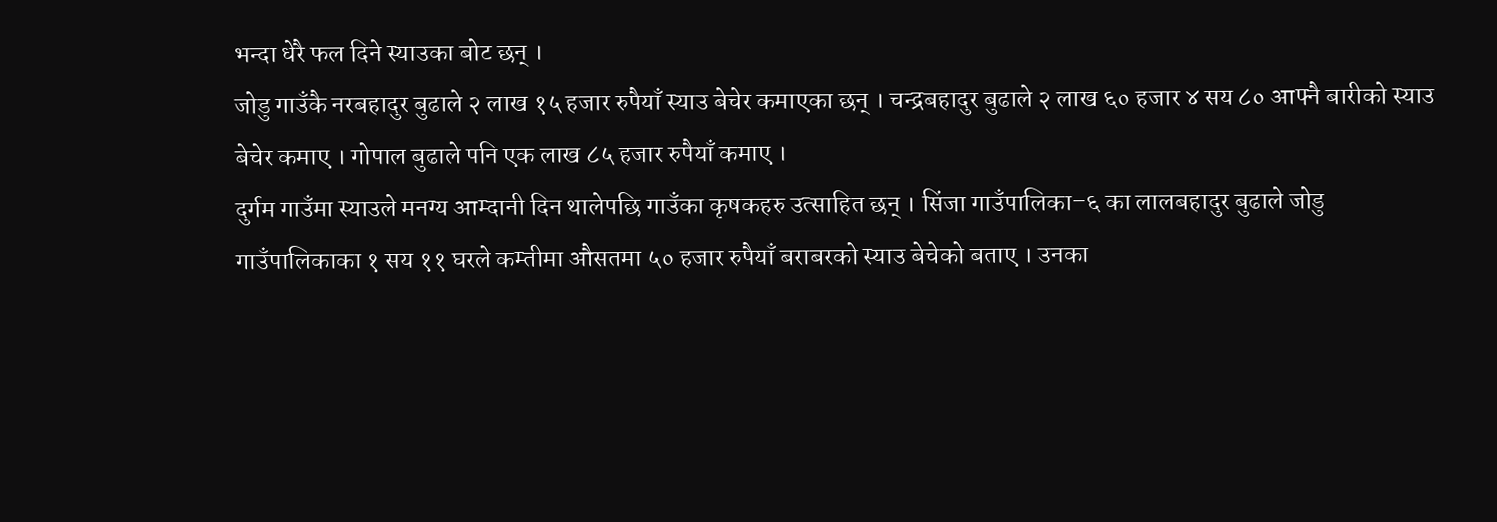भन्दा धेरै फल दिने स्याउका बोट छन् ।
जोडु गाउँकै नरबहादुर बुढाले २ लाख १५ हजार रुपैयाँ स्याउ बेचेर कमाएका छन् । चन्द्रबहादुर बुढाले २ लाख ६० हजार ४ सय ८० आफ्नै बारीको स्याउ बेचेर कमाए । गोपाल बुढाले पनि एक लाख ८५ हजार रुपैयाँ कमाए ।
दुर्गम गाउँमा स्याउले मनग्य आम्दानी दिन थालेपछि गाउँका कृषकहरु उत्साहित छन् । सिंजा गाउँपालिका–६ का लालबहादुर बुढाले जोडु गाउँपालिकाका १ सय ११ घरले कम्तीमा औसतमा ५० हजार रुपैयाँ बराबरको स्याउ बेचेको बताए । उनका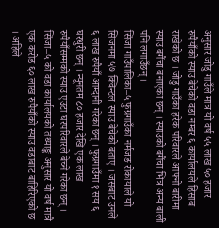अनुसार जोडु गाउँले मात्र यो वर्ष ५५ लाख ५० हजार रुपैयाँको स्याउ बेचेको वडा नम्बर ६ कार्यालयले हिसाब राखेको छ । जोडु गाउँका हरेक परिवारले आफ्नो बारीमा स्याउ बगैंचा बनाएका छन् । स्याउको बगैंचा भित्र अन्य बाली पनि लगाउँछन् ।
सिंजा गाउँपालिका–५ फुग्रगाउँका नर्मजङ रोकायाले यो सिजनमा ५७ क्विन्टल स्याउ बेचेको बताए । जसबाट उनले ६ लाख रुपैयाँ आम्दानी गरेका छन् । फुग्रगाउँमा १ सय ६ घरधुरी छन् । न्यूनतम ८० हजार देखि एक लाख रुपैयाँसम्मको स्याउ एउटा घरपरिवारले बेच्ने गरेका छन् । सिंजा–५ को वडा कार्यालयको तथ्याङ्क अनुसार यो वर्ष मात्रै एक करोड ६० लाख रुपैयाँको स्याउ वडाबाट बाहिरिएको छ । अहिले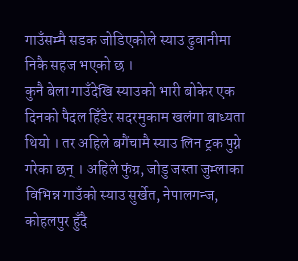गाउँसम्मै सडक जोडिएकोले स्याउ ढुवानीमा निकै सहज भएको छ ।
कुनै बेला गाउँदेखि स्याउको भारी बोकेर एक दिनको पैदल हिँडेर सदरमुकाम खलंगा बाध्यता थियो । तर अहिले बगैंचामै स्याउ लिन ट्रक पुग्ने गरेका छन् । अहिले फुंग्र, जोडु जस्ता जुम्लाका विभिन्न गाउँको स्याउ सुर्खेत, नेपालगन्ज, कोहलपुर हुँदै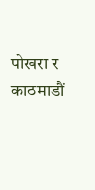पोखरा र काठमाडौं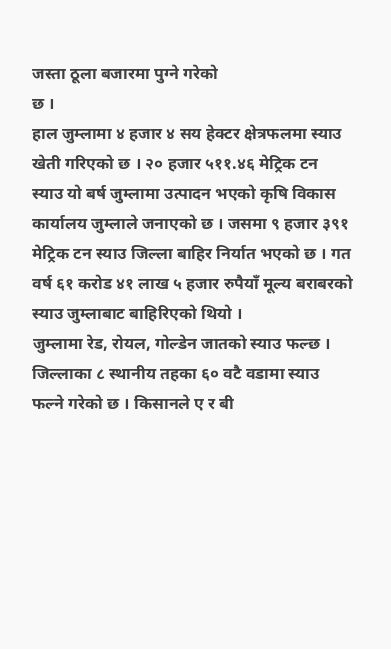जस्ता ठूला बजारमा पुग्ने गरेको
छ ।
हाल जुम्लामा ४ हजार ४ सय हेक्टर क्षेत्रफलमा स्याउ खेती गरिएको छ । २० हजार ५११.४६ मेट्रिक टन स्याउ यो बर्ष जुम्लामा उत्पादन भएको कृषि विकास कार्यालय जुम्लाले जनाएको छ । जसमा ९ हजार ३९१ मेट्रिक टन स्याउ जिल्ला बाहिर निर्यात भएको छ । गत वर्ष ६१ करोड ४१ लाख ५ हजार रुपैयाँ मूल्य बराबरको स्याउ जुम्लाबाट बाहिरिएको थियो ।
जुम्लामा रेड, रोयल, गोल्डेन जातको स्याउ फल्छ । जिल्लाका ८ स्थानीय तहका ६० वटै वडामा स्याउ फल्ने गरेको छ । किसानले ए र बी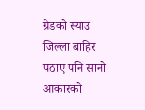ग्रेडको स्याउ जिल्ला बाहिर पठाए पनि सानो आकारको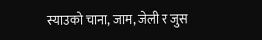स्याउको चाना, जाम, जेली र जुस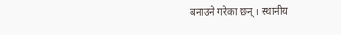बनाउने गरेका छन् । स्थानीय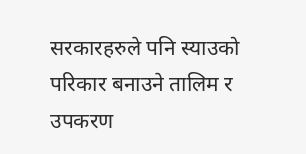सरकारहरुले पनि स्याउको परिकार बनाउने तालिम र उपकरण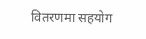वितरणमा सहयोग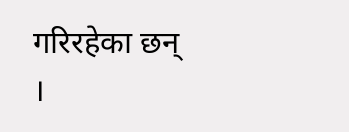गरिरहेका छन् ।